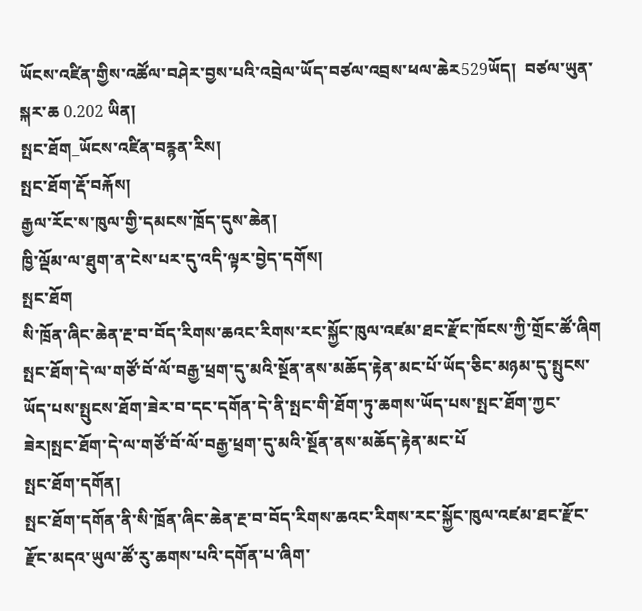ཡོངས་འཛིན་གྱིས་འཚོལ་བཤེར་བྱས་པའི་འབྲེལ་ཡོད་བཙལ་འབྲས་ཕལ་ཆེར529ཡོད།  བཙལ་ཡུན་སྐར་ཆ 0.202 ཡིན།
སྤང་ཐོག_ཡོངས་འཛིན་བརྙན་རིས།
སྤང་ཐོག་རྡོ་བརྐོས།
རྒྱལ་རོང་ས་ཁུལ་གྱི་དམངས་ཁྲོད་དུས་ཆེན།
ཁྱི་ལྡོམ་ལ་ཐུག་ན་ངེས་པར་དུ་འདི་ལྟར་བྱེད་དགོས།
སྤང་ཐོག
སི་ཁྲོན་ཞིང་ཆེན་རྔ་བ་བོད་རིགས་ཆའང་རིགས་རང་སྐྱོང་ཁུལ་འཛམ་ཐང་རྫོང་ཁོངས་ཀྱི་གྲོང་ཚོ་ཞིག སྤང་ཐོག་དེ་ལ་གཙོ་བོ་ལོ་བརྒྱ་ཕྲག་དུ་མའི་སྔོན་ནས་མཆོད་རྟེན་མང་པོ་ཡོད་ཅིང་མཉམ་དུ་སྤུངས་ཡོད་པས་སྤུངས་ཐོག་ཟེར་བ་དང་དགོན་དེ་ནི་སྤང་གི་ཐོག་ཏུ་ཆགས་ཡོད་པས་སྤང་ཐོག་ཀྱང་ཟེར།སྤང་ཐོག་དེ་ལ་གཙོ་བོ་ལོ་བརྒྱ་ཕྲག་དུ་མའི་སྔོན་ནས་མཆོད་རྟེན་མང་པོ
སྤང་ཐོག་དགོན།
སྤང་ཐོག་དགོན་ནི་སི་ཁྲོན་ཞིང་ཆེན་རྔ་བ་བོད་རིགས་ཆའང་རིགས་རང་སྐྱོང་ཁུལ་འཛམ་ཐང་རྫོང་རྫོང་མདའ་ཡུལ་ཚོ་རུ་ཆགས་པའི་དགོན་པ་ཞིག་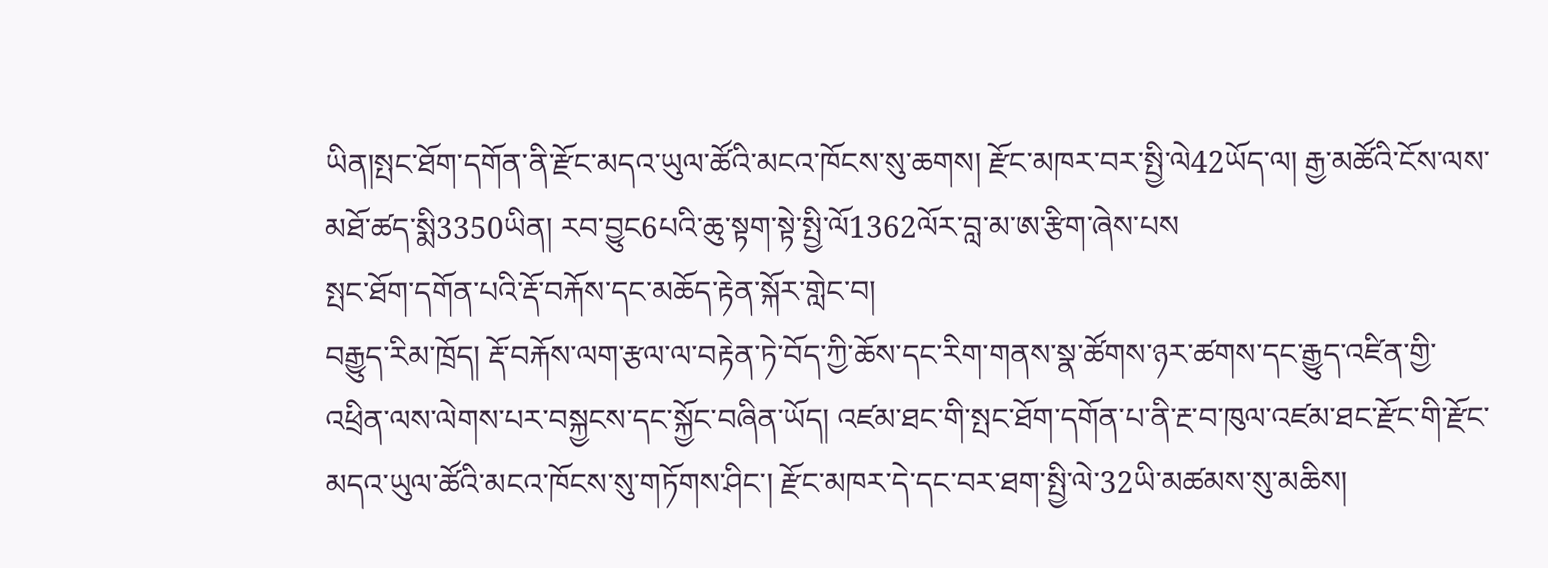ཡིན།སྤང་ཐོག་དགོན་ནི་རྫོང་མདའ་ཡུལ་ཚོའི་མངའ་ཁོངས་སུ་ཆགས། རྫོང་མཁར་བར་སྤྱི་ལེ42ཡོད་ལ། རྒྱ་མཚོའི་ངོས་ལས་མཐོ་ཚད་སྨི3350ཡིན། རབ་བྱུང6པའི་ཆུ་སྟག་སྟེ་སྤྱི་ལོ1362ལོར་བླ་མ་ཨ་རྩིག་ཞེས་པས
སྤང་ཐོག་དགོན་པའི་རྡོ་བརྐོས་དང་མཆོད་རྟེན་སྐོར་གླེང་བ།
བརྒྱུད་རིམ་ཁྲོད། རྡོ་བརྐོས་ལག་རྩལ་ལ་བརྟེན་ཏེ་བོད་ཀྱི་ཆོས་དང་རིག་གནས་སྣ་ཚོགས་ཉར་ཚགས་དང་རྒྱུད་འཛིན་གྱི་འཕྲིན་ལས་ལེགས་པར་བསྐྱངས་དང་སྐྱོང་བཞིན་ཡོད། འཛམ་ཐང་གི་སྤང་ཐོག་དགོན་པ་ནི་རྔ་བ་ཁུལ་འཛམ་ཐང་རྫོང་གི་རྫོང་མདའ་ཡུལ་ཚོའི་མངའ་ཁོངས་སུ་གཏོགས་ཤིང་། རྫོང་མཁར་དེ་དང་བར་ཐག་སྤྱི་ལེ་32ཡི་མཚམས་སུ་མཆིས།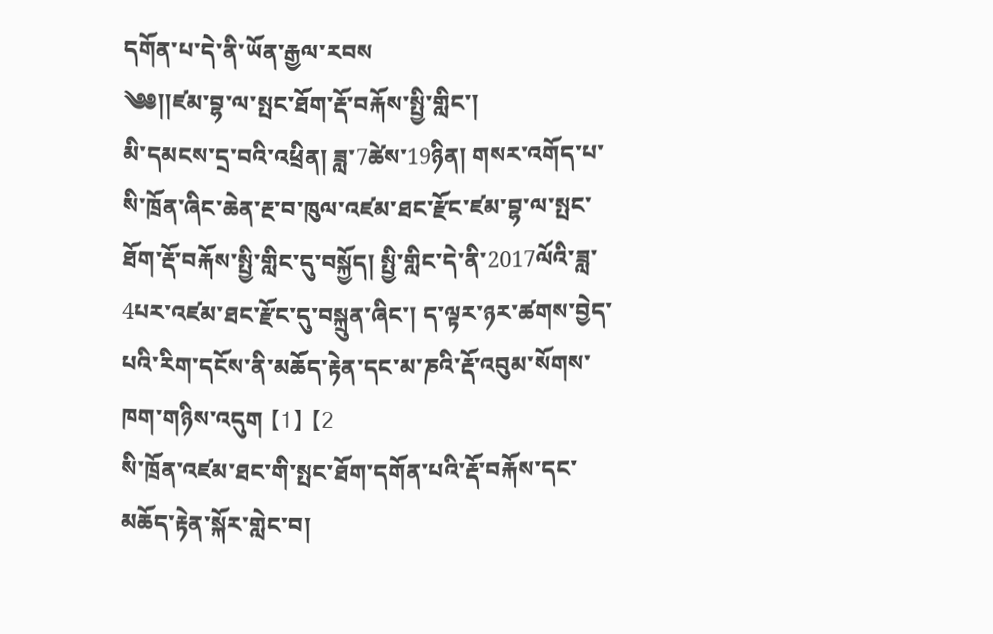དགོན་པ་དེ་ནི་ཡོན་རྒྱལ་རབས
༄༅།།ཛམ་བྷ་ལ་སྤང་ཐོག་རྡོ་བརྐོས་སྤྱི་གླིང་།
མི་དམངས་དྲ་བའི་འཕྲིན། ཟླ་7ཚེས་19ཉིན། གསར་འགོད་པ་སི་ཁྲོན་ཞིང་ཆེན་རྔ་བ་ཁུལ་འཛམ་ཐང་རྫོང་ཛམ་བྷ་ལ་སྤང་ཐོག་རྡོ་བརྐོས་སྤྱི་གླིང་དུ་བསྐྱོད། སྤྱི་གླིང་དེ་ནི་2017ལོའི་ཟླ་4པར་འཛམ་ཐང་རྫོང་དུ་བསྐྲུན་ཞིང་། ད་ལྟར་ཉར་ཚགས་བྱེད་པའི་རིག་དངོས་ནི་མཆོད་རྟེན་དང་མ་ཎའི་རྡོ་འབུམ་སོགས་ཁག་གཉིས་འདུག 【1】 【2
སི་ཁྲོན་འཛམ་ཐང་གི་སྤང་ཐོག་དགོན་པའི་རྡོ་བརྐོས་དང་མཆོད་རྟེན་སྐོར་གླེང་བ།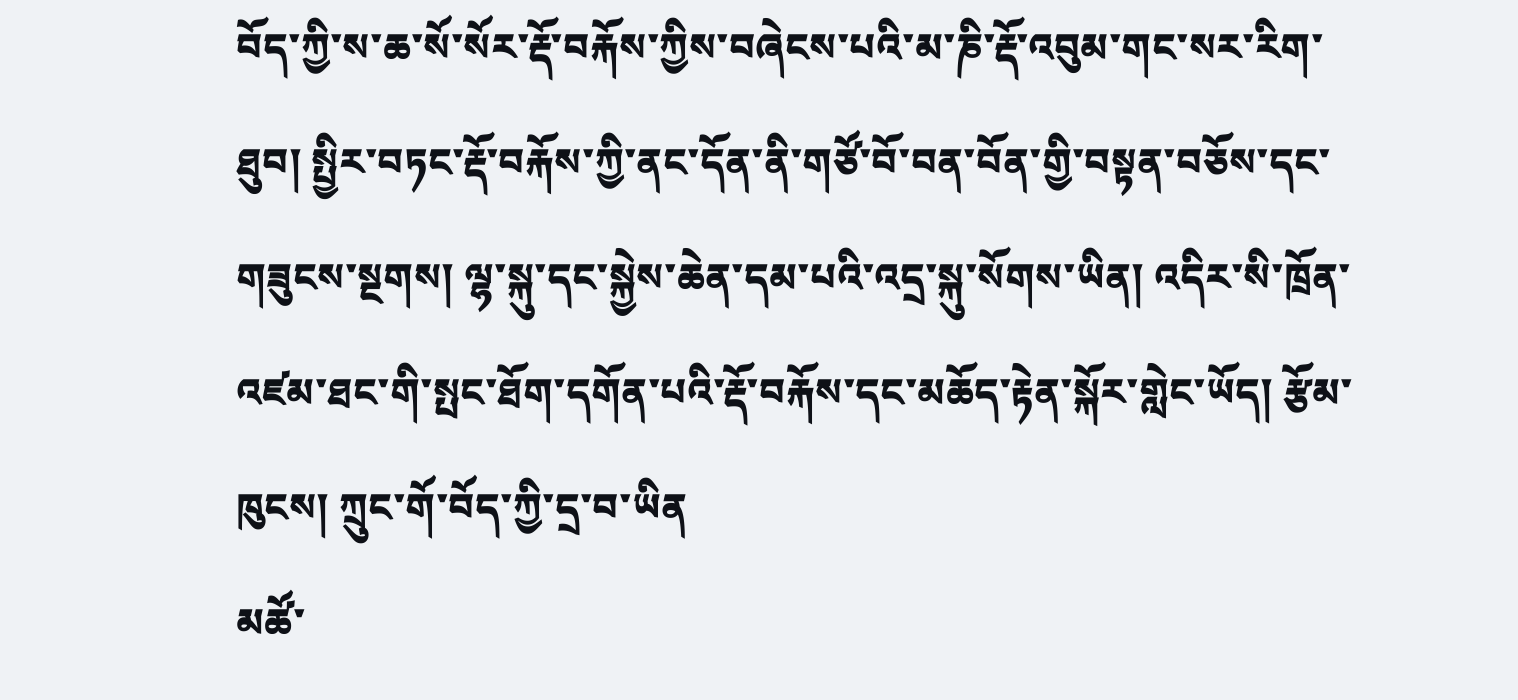བོད་ཀྱི་ས་ཆ་སོ་སོར་རྡོ་བརྐོས་ཀྱིས་བཞེངས་པའི་མ་ཎི་རྡོ་འབུམ་གང་སར་རིག་ཐུབ། སྤྱིར་བཏང་རྡོ་བརྐོས་ཀྱི་ནང་དོན་ནི་གཙོ་བོ་བན་བོན་གྱི་བསྟན་བཅོས་དང་གཟུངས་སྔགས། ལྷ་སྐུ་དང་སྐྱེས་ཆེན་དམ་པའི་འདྲ་སྐུ་སོགས་ཡིན། འདིར་སི་ཁྲོན་འཛམ་ཐང་གི་སྤང་ཐོག་དགོན་པའི་རྡོ་བརྐོས་དང་མཆོད་རྟེན་སྐོར་གླེང་ཡོད། རྩོམ་ཁུངས། ཀྲུང་གོ་བོད་ཀྱི་དྲ་བ་ཡིན
མཚོ་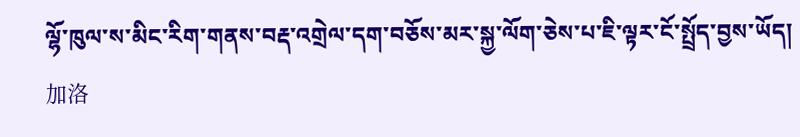ལྷོ་ཁུལ་ས་མིང་རིག་གནས་བརྡ་འགྲེལ་དག་བཅོས་མར་སྐྱ་ལོག་ཅེས་པ་ཇི་ལྟར་ངོ་སྤྲོད་བྱས་ཡོད།加洛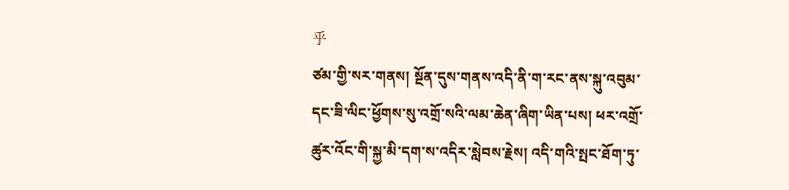乎
ཙམ་གྱི་སར་གནས། སྔོན་དུས་གནས་འདི་ནི་ག་རང་ནས་སྐུ་འབུམ་དང་ཟི་ལིང་ཕྱོགས་སུ་འགྲོ་སའི་ལམ་ཆེན་ཞིག་ཡིན་པས། ཕར་འགྲོ་ཚུར་འོང་གི་སྐྱ་མི་དག་ས་འདིར་སླེབས་རྗེས། འདི་གའི་སྤང་ཐོག་ཏུ་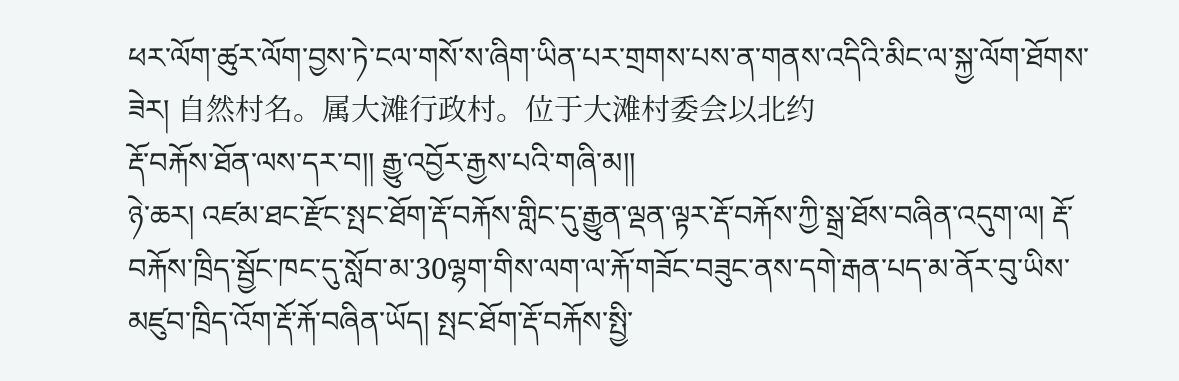ཕར་ལོག་ཚུར་ལོག་བྱས་ཏེ་ངལ་གསོ་ས་ཞིག་ཡིན་པར་གྲགས་པས་ན་གནས་འདིའི་མིང་ལ་སྐྱ་ལོག་ཐོགས་ཟེར། 自然村名。属大滩行政村。位于大滩村委会以北约
རྡོ་བརྐོས་ཐོན་ལས་དར་བ།། རྒྱུ་འབྱོར་རྒྱས་པའི་གཞི་མ།།
ཉེ་ཆར། འཛམ་ཐང་རྫོང་སྤང་ཐོག་རྡོ་བརྐོས་གླིང་དུ་རྒྱུན་ལྡན་ལྟར་རྡོ་བརྐོས་ཀྱི་སྒྲ་ཐོས་བཞིན་འདུག་ལ། རྡོ་བརྐོས་ཁྲིད་སྦྱོང་ཁང་དུ་སློབ་མ་30ལྷག་གིས་ལག་ལ་རྐོ་གཟོང་བཟུང་ནས་དགེ་རྒན་པད་མ་ནོར་བུ་ཡིས་མཛུབ་ཁྲིད་འོག་རྡོ་རྐོ་བཞིན་ཡོད། སྤང་ཐོག་རྡོ་བརྐོས་སྤྱི་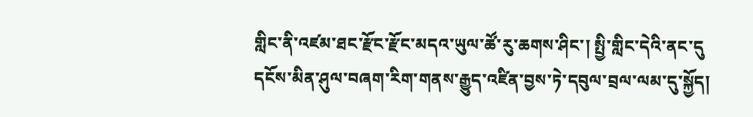གླིང་ནི་འཛམ་ཐང་རྫོང་རྫོང་མདའ་ཡུལ་ཚོ་རུ་ཆགས་ཤིང་། སྤྱི་གླིང་དེའི་ནང་དུ
དངོས་མིན་ཤུལ་བཞག་རིག་གནས་རྒྱུད་འཛིན་བྱས་ཏེ་དབུལ་བྲལ་ལམ་དུ་སྐྱོད།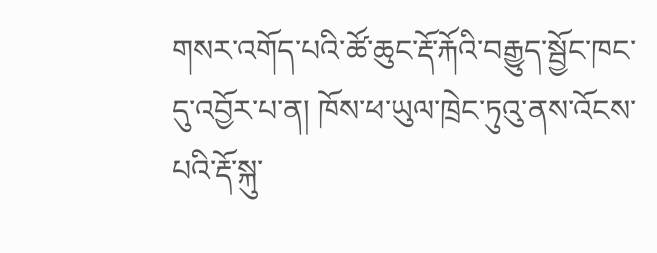གསར་འགོད་པའི་ཚོ་ཆུང་རྡོ་རྐོའི་བརྒྱུད་སྦྱོང་ཁང་དུ་འབྱོར་པ་ན། ཁོས་ཕ་ཡུལ་ཁྲེང་ཏུའུ་ནས་འོངས་པའི་རྡོ་སྐུ་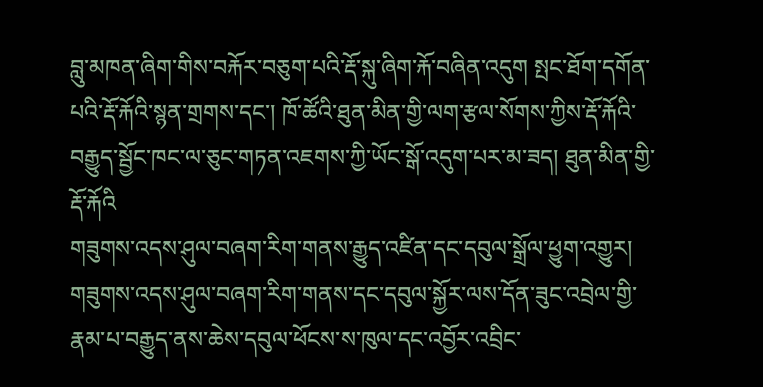བླུ་མཁན་ཞིག་གིས་བརྐོར་བཅུག་པའི་རྡོ་སྐུ་ཞིག་རྐོ་བཞིན་འདུག སྤང་ཐོག་དགོན་པའི་རྡོ་རྐོའི་སྙན་གྲགས་དང་། ཁོ་ཚོའི་ཐུན་མིན་གྱི་ལག་རྩལ་སོགས་ཀྱིས་རྡོ་རྐོའི་བརྒྱུད་སྦྱོང་ཁང་ལ་ཅུང་གཏན་འཇགས་ཀྱི་ཡོང་སྒོ་འདུག་པར་མ་ཟད། ཐུན་མིན་གྱི་རྡོ་རྐོའི
གཟུགས་འདས་ཤུལ་བཞག་རིག་གནས་རྒྱུད་འཛིན་དང་དབུལ་སྒྲོལ་ཕྱུག་འགྱུར།
གཟུགས་འདས་ཤུལ་བཞག་རིག་གནས་དང་དབུལ་སྐྱོར་ལས་དོན་ཟུང་འབྲེལ་གྱི་རྣམ་པ་བརྒྱུད་ནས་ཆེས་དབུལ་ཕོངས་ས་ཁུལ་དང་འབྱོར་འབྲིང་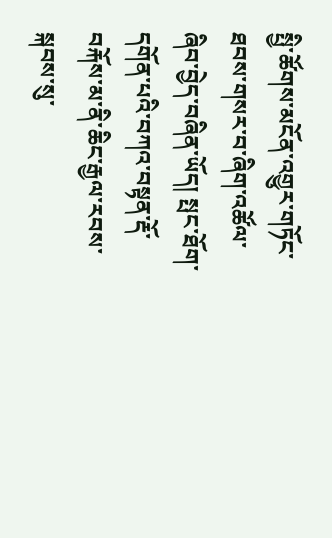སྤྱི་ཚོགས་མངོན་འགྱུར་གཏོང་ཐབས་གསར་བ་ཞིག་འཚོལ་ཞིབ་བྱེད་བཞིན་ཡོད། སྤང་ཐོག་དགོན་པའི་བཀའ་བསྟན་རྡོ་བརྐོས་མ་ནི་ཆིང་རྒྱལ་རབས་སྐབས་སུ་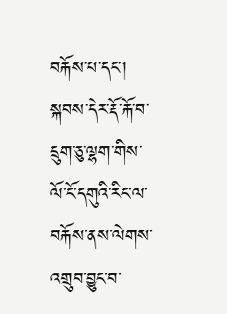བརྐོས་པ་དང་། སྐབས་དེར་རྡོ་རྐོ་བ་དྲུག་ཅུ་ལྷག་གིས་ལོ་ངོ་དགུའི་རིང་ལ་བརྐོས་ནས་ལེགས་འགྲུབ་བྱུང་བ་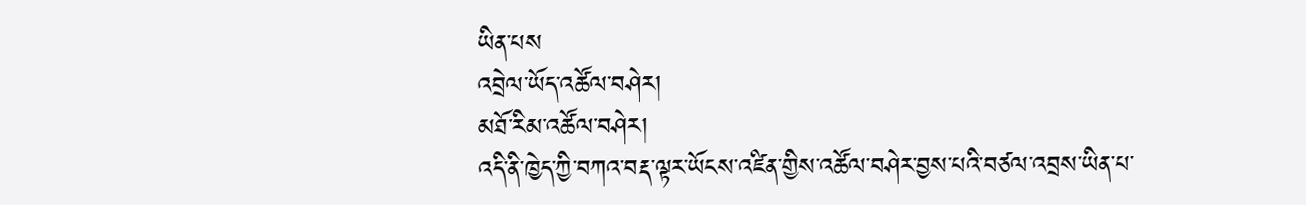ཡིན་པས
འབྲེལ་ཡོད་འཚོལ་བཤེར།
མཐོ་རིམ་འཚོལ་བཤེར།
འདི་ནི་ཁྱེད་ཀྱི་བཀའ་བརྡ་ལྟར་ཡོངས་འཛིན་གྱིས་འཚོལ་བཤེར་བྱས་པའི་བཙལ་འབྲས་ཡིན་པ་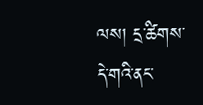ལས། དྲ་ཚིགས་དེ་གའི་ནང་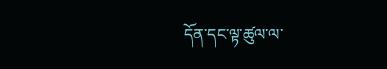དོན་དང་ལྟ་ཚུལ་ལ་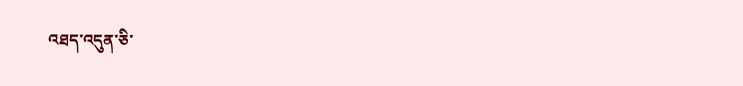འཐད་འདུན་ཅི་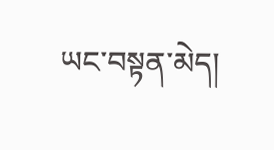ཡང་བསྟན་མེད།